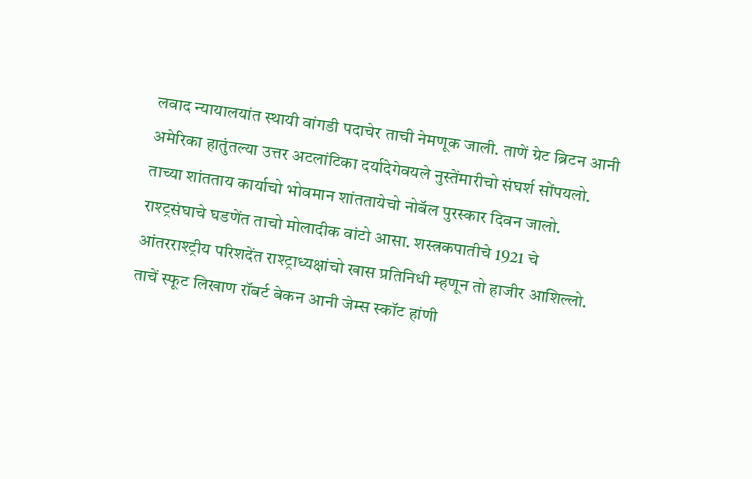लवाद न्यायालयांत स्थायी वांगडी पदाचेर ताची नेमणूक जाली. ताणें ग्रेट ब्रिटन आनी अमेरिका हातुंतल्या उत्तर अटलांटिका दर्यादेगेवयले नुस्तेंमारीचो संघर्श सोंपयलो. ताच्या शांतताय कार्याचो भोवमान शांततायेचो नोबॅल पुरस्कार दिवन जालो. राश्ट्रसंघाचे घडणेंत ताचो मोलादीक वांटो आसा. शस्त्रकपातीचे 1921 चे आंतरराश्ट्रीय परिशदेंत राश्ट्राध्यक्षांचो खास प्रतिनिधी म्हणून तो हाजीर आशिल्लो. ताचें स्फूट लिखाण रॉबर्ट बेकन आनी जेम्स स्कॉट हांणी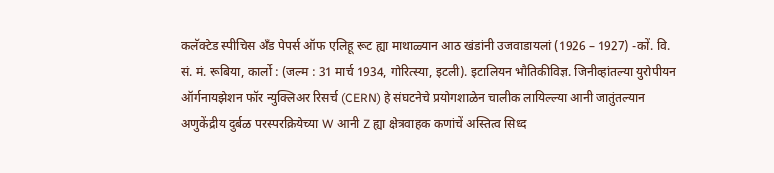कलॅक्टेड स्पीचिस अँड पेपर्स ऑफ एलिहू रूट ह्या माथाळ्यान आठ खंडांनी उजवाडायलां (1926 – 1927) -कों. वि. सं. मं. रूबिया, कार्लो : (जल्म : 31 मार्च 1934, गोरित्स्या, इटली). इटालियन भौतिकीविज्ञ. जिनीव्हांतल्या युरोपीयन ऑर्गनायझेशन फॉर न्युक्लिअर रिसर्च (CERN) हे संघटनेचे प्रयोगशाळेन चालीक लायिल्ल्या आनी जातुंतल्यान अणुकेंद्रीय दुर्बळ परस्परक्रियेच्या W आनी Z ह्या क्षेत्रवाहक कणांचें अस्तित्व सिध्द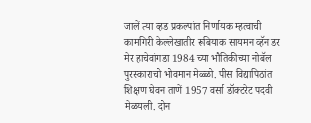जालें त्या व्हड प्रकल्पांत निर्णायक म्हत्वाची कामगिरी केल्लेखातीर रूबियाक सायमन व्हॅन डर मेर हाचेवांगडा 1984 च्या भौतिकीच्या नोबॅल पुरस्काराचो भोवमान मेळ्ळो. पीस विद्यापिठांत शिक्षण घेवन ताणें 1957 वर्सा डॉक्टरेट पदवी मेळयली. दोन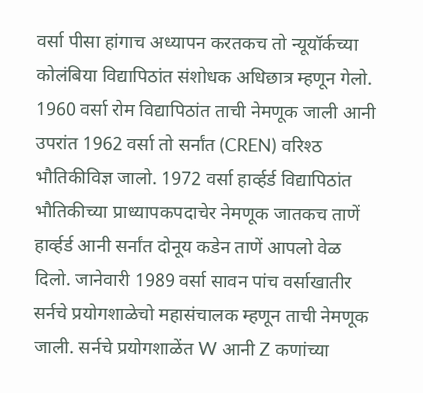वर्सा पीसा हांगाच अध्यापन करतकच तो न्यूयॉर्कच्या कोलंबिया विद्यापिठांत संशोधक अधिछात्र म्हणून गेलो. 1960 वर्सा रोम विद्यापिठांत ताची नेमणूक जाली आनी उपरांत 1962 वर्सा तो सर्नांत (CREN) वरिश्ठ भौतिकीविज्ञ जालो. 1972 वर्सा हार्व्हर्ड विद्यापिठांत भौतिकीच्या प्राध्यापकपदाचेर नेमणूक जातकच ताणें हार्व्हर्ड आनी सर्नांत दोनूय कडेन ताणें आपलो वेळ दिलो. जानेवारी 1989 वर्सा सावन पांच वर्साखातीर सर्नचे प्रयोगशाळेचो महासंचालक म्हणून ताची नेमणूक जाली. सर्नचे प्रयोगशाळेंत W आनी Z कणांच्या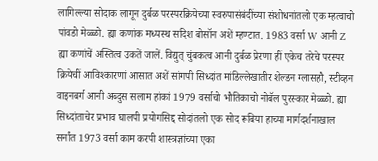लागिल्ल्या सोदाक लागून दुर्बळ परस्परक्रियेच्या स्वरुपासंबंदींच्या संशोधनांतलो एक म्हत्वाचो पांवडो मेळ्ळो. ह्या कणांक मध्यस्थ सदिश बोसॉन अशें म्हण्टात. 1983 वर्सा W आनी Z ह्या कणांचें अस्तित्व उकतें जालें. विद्युत् चुंबकत्व आनी दुर्बळ प्रेरणा हीं एकेच तरेचे परस्पर क्रियेचीं आविश्कारणां आसात अशें सांगपी सिध्दांत मांडिल्लेखातीर शेल्डन ग्लासहौ, स्टीव्हन वाइनबर्ग आनी अब्दुस सलाम हांकां 1979 वर्साचो भौतिकाचो नोबॅल पुरस्कार मेळ्ळो. ह्या सिध्दांताचेर प्रभाव घालपी प्रयोगसिद्द सोदांतलो एक सोद रूबिया हाच्या मार्गदर्शनाखाल सर्नांत 1973 वर्सा काम करपी शास्त्रज्ञांच्या एका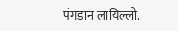पंगडान लायिल्लो.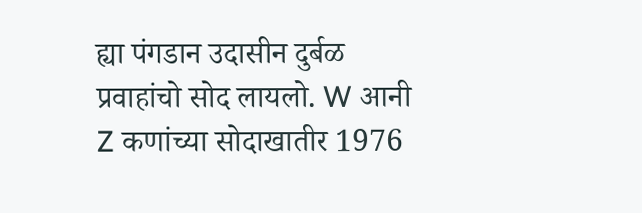ह्या पंगडान उदासीन दुर्बळ प्रवाहांचो सोद लायलो. W आनी Z कणांच्या सोदाखातीर 1976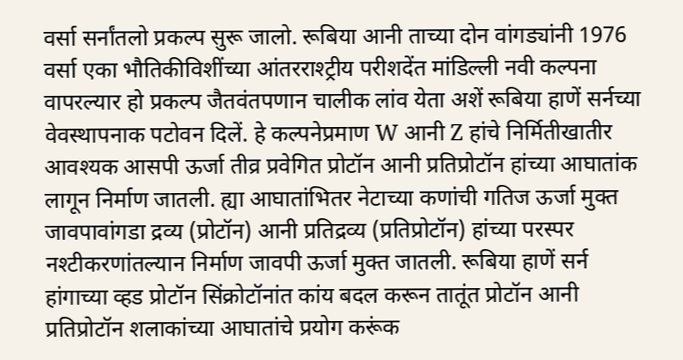वर्सा सर्नांतलो प्रकल्प सुरू जालो. रूबिया आनी ताच्या दोन वांगड्यांनी 1976 वर्सा एका भौतिकीविशींच्या आंतरराश्ट्रीय परीशदेंत मांडिल्ली नवी कल्पना वापरल्यार हो प्रकल्प जैतवंतपणान चालीक लांव येता अशें रूबिया हाणें सर्नच्या वेवस्थापनाक पटोवन दिलें. हे कल्पनेप्रमाण W आनी Z हांचे निर्मितीखातीर आवश्यक आसपी ऊर्जा तीव्र प्रवेगित प्रोटॉन आनी प्रतिप्रोटॉन हांच्या आघातांक लागून निर्माण जातली. ह्या आघातांभितर नेटाच्या कणांची गतिज ऊर्जा मुक्त जावपावांगडा द्रव्य (प्रोटॉन) आनी प्रतिद्रव्य (प्रतिप्रोटॉन) हांच्या परस्पर नश्टीकरणांतल्यान निर्माण जावपी ऊर्जा मुक्त जातली. रूबिया हाणें सर्न हांगाच्या व्हड प्रोटॉन सिंक्रोटॉनांत कांय बदल करून तातूंत प्रोटॉन आनी प्रतिप्रोटॉन शलाकांच्या आघातांचे प्रयोग करूंक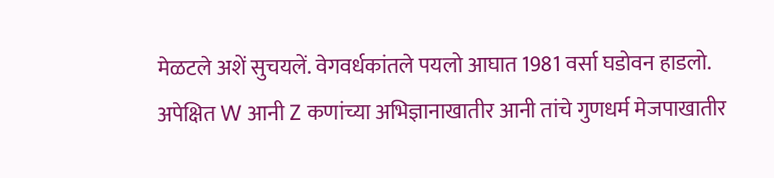मेळटले अशें सुचयलें. वेगवर्धकांतले पयलो आघात 1981 वर्सा घडोवन हाडलो. अपेक्षित W आनी Z कणांच्या अभिज्ञानाखातीर आनी तांचे गुणधर्म मेजपाखातीर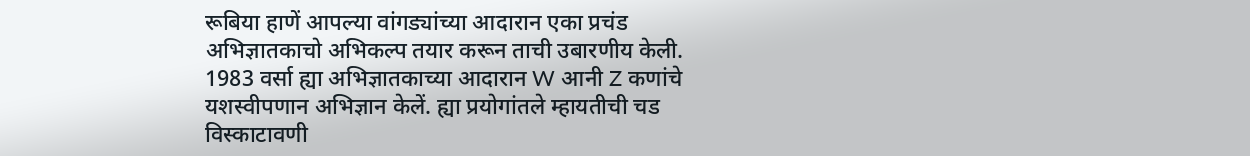रूबिया हाणें आपल्या वांगड्यांच्या आदारान एका प्रचंड अभिज्ञातकाचो अभिकल्प तयार करून ताची उबारणीय केली. 1983 वर्सा ह्या अभिज्ञातकाच्या आदारान W आनी Z कणांचे यशस्वीपणान अभिज्ञान केलें. ह्या प्रयोगांतले म्हायतीची चड विस्काटावणी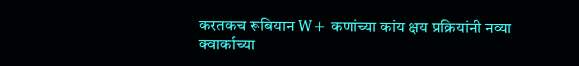करतकच रूबियान W+ कणांच्या कांय क्षय प्रक्रियांनी नव्या क्वार्काच्या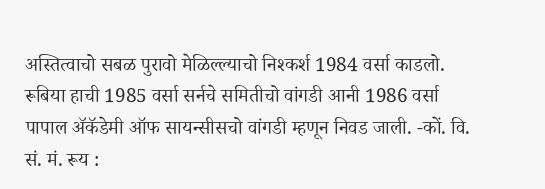अस्तित्वाचो सबळ पुरावो मेळिल्ल्याचो निश्कर्श 1984 वर्सा काडलो. रूबिया हाची 1985 वर्सा सर्नचे समितीचो वांगडी आनी 1986 वर्सा पापाल ॲकॅडेमी ऑफ सायन्सीसचो वांगडी म्हणून निवड जाली. -कों. वि. सं. मं. रूय :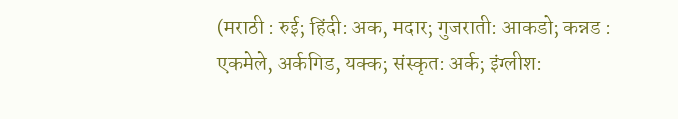(मराठी : रुई; हिंदी: अक, मदार; गुजराती: आकडो; कन्नड : एकमेले, अर्कगिड, यक्क; संस्कृत: अर्क; इंग्लीश: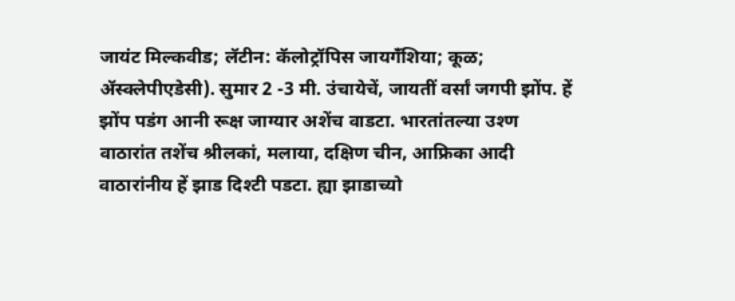जायंट मिल्कवीड; लॅटीन: कॅलोट्रॉपिस जायगँशिया; कूळ; ॲस्क्लेपीएडेसी). सुमार 2 -3 मी. उंचायेचें, जायतीं वर्सां जगपी झोंप. हें झोंप पडंग आनी रूक्ष जाग्यार अशेंच वाडटा. भारतांतल्या उश्ण वाठारांत तशेंच श्रीलकां, मलाया, दक्षिण चीन, आफ्रिका आदी वाठारांनीय हें झाड दिश्टी पडटा. ह्या झाडाच्यो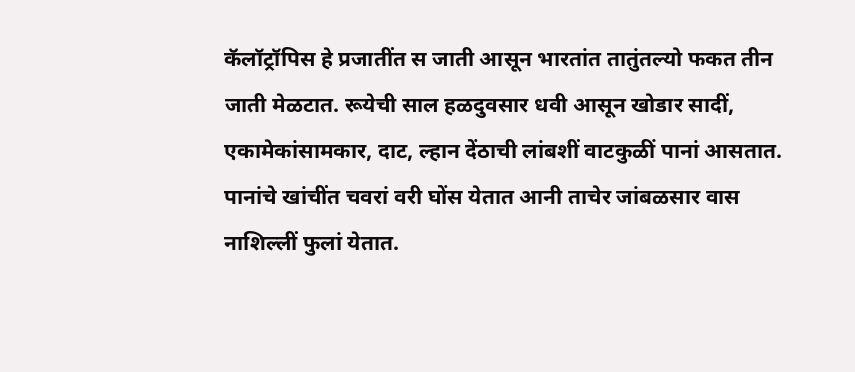कॅलॉट्रॉपिस हे प्रजातींत स जाती आसून भारतांत तातुंतल्यो फकत तीन जाती मेळटात. रूयेची साल हळदुवसार धवी आसून खोडार सादीं, एकामेकांसामकार, दाट, ल्हान देंठाची लांबशीं वाटकुळीं पानां आसतात. पानांचे खांचींत चवरां वरी घोंस येतात आनी ताचेर जांबळसार वास नाशिल्लीं फुलां येतात.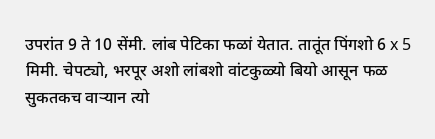उपरांत 9 ते 10 सेंमी. लांब पेटिका फळां येतात. तातूंत पिंगशो 6 x 5 मिमी. चेपट्यो, भरपूर अशो लांबशो वांटकुळ्यो बियो आसून फळ सुकतकच वाऱ्यान त्यो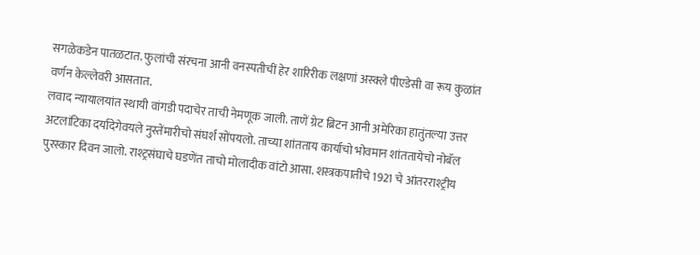सगळेकडेन पातळटात. फुलांची संरचना आनी वनस्पतीचीं हेर शारिरीक लक्षणां अस्क्ले पीएडेसी वा रूय कुळांत वर्णन केल्लेवरी आसतात.
लवाद न्यायालयांत स्थायी वांगडी पदाचेर ताची नेमणूक जाली. ताणें ग्रेट ब्रिटन आनी अमेरिका हातुंतल्या उत्तर अटलांटिका दर्यादेगेवयले नुस्तेंमारीचो संघर्श सोंपयलो. ताच्या शांतताय कार्याचो भोवमान शांततायेचो नोबॅल पुरस्कार दिवन जालो. राश्ट्रसंघाचे घडणेंत ताचो मोलादीक वांटो आसा. शस्त्रकपातीचे 1921 चे आंतरराश्ट्रीय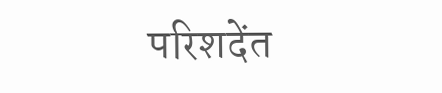परिशदेंत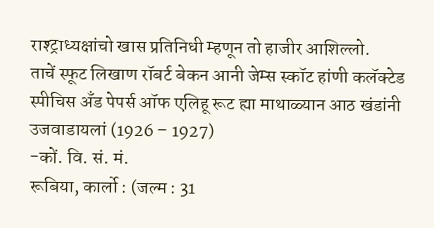राश्ट्राध्यक्षांचो खास प्रतिनिधी म्हणून तो हाजीर आशिल्लो.
ताचें स्फूट लिखाण रॉबर्ट बेकन आनी जेम्स स्कॉट हांणी कलॅक्टेड स्पीचिस अँड पेपर्स ऑफ एलिहू रूट ह्या माथाळ्यान आठ खंडांनी उजवाडायलां (1926 – 1927)
-कों. वि. सं. मं.
रूबिया, कार्लो : (जल्म : 31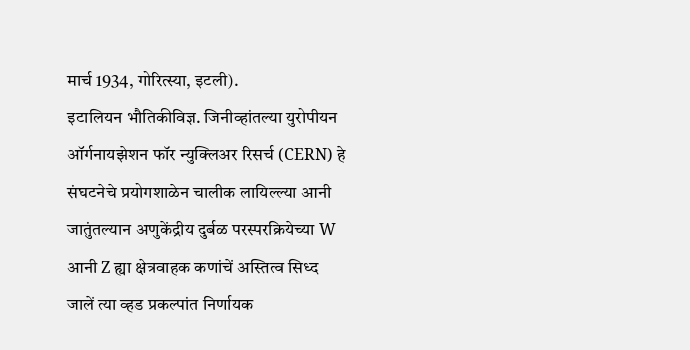मार्च 1934, गोरित्स्या, इटली).
इटालियन भौतिकीविज्ञ. जिनीव्हांतल्या युरोपीयन ऑर्गनायझेशन फॉर न्युक्लिअर रिसर्च (CERN) हे संघटनेचे प्रयोगशाळेन चालीक लायिल्ल्या आनी जातुंतल्यान अणुकेंद्रीय दुर्बळ परस्परक्रियेच्या W आनी Z ह्या क्षेत्रवाहक कणांचें अस्तित्व सिध्द जालें त्या व्हड प्रकल्पांत निर्णायक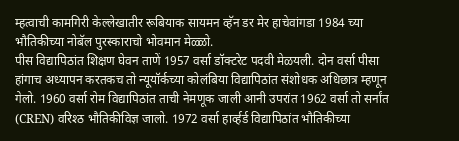म्हत्वाची कामगिरी केल्लेखातीर रूबियाक सायमन व्हॅन डर मेर हाचेवांगडा 1984 च्या भौतिकीच्या नोबॅल पुरस्काराचो भोवमान मेळ्ळो.
पीस विद्यापिठांत शिक्षण घेवन ताणें 1957 वर्सा डॉक्टरेट पदवी मेळयली. दोन वर्सा पीसा हांगाच अध्यापन करतकच तो न्यूयॉर्कच्या कोलंबिया विद्यापिठांत संशोधक अधिछात्र म्हणून गेलो. 1960 वर्सा रोम विद्यापिठांत ताची नेमणूक जाली आनी उपरांत 1962 वर्सा तो सर्नांत (CREN) वरिश्ठ भौतिकीविज्ञ जालो. 1972 वर्सा हार्व्हर्ड विद्यापिठांत भौतिकीच्या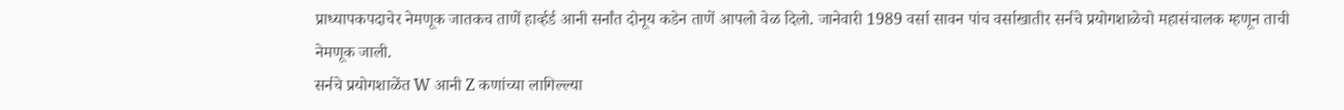प्राध्यापकपदाचेर नेमणूक जातकच ताणें हार्व्हर्ड आनी सर्नांत दोनूय कडेन ताणें आपलो वेळ दिलो. जानेवारी 1989 वर्सा सावन पांच वर्साखातीर सर्नचे प्रयोगशाळेचो महासंचालक म्हणून ताची नेमणूक जाली.
सर्नचे प्रयोगशाळेंत W आनी Z कणांच्या लागिल्ल्या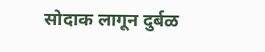सोदाक लागून दुर्बळ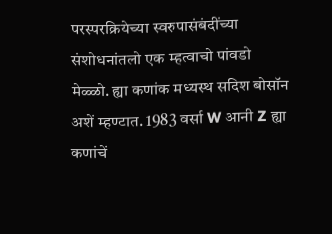परस्परक्रियेच्या स्वरुपासंबंदींच्या संशोधनांतलो एक म्हत्वाचो पांवडो मेळ्ळो. ह्या कणांक मध्यस्थ सदिश बोसॉन अशें म्हण्टात. 1983 वर्सा W आनी Z ह्या कणांचें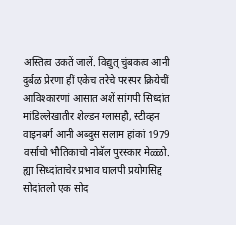अस्तित्व उकतें जालें. विद्युत् चुंबकत्व आनी दुर्बळ प्रेरणा हीं एकेच तरेचे परस्पर क्रियेचीं आविश्कारणां आसात अशें सांगपी सिध्दांत मांडिल्लेखातीर शेल्डन ग्लासहौ, स्टीव्हन वाइनबर्ग आनी अब्दुस सलाम हांकां 1979 वर्साचो भौतिकाचो नोबॅल पुरस्कार मेळ्ळो. ह्या सिध्दांताचेर प्रभाव घालपी प्रयोगसिद्द सोदांतलो एक सोद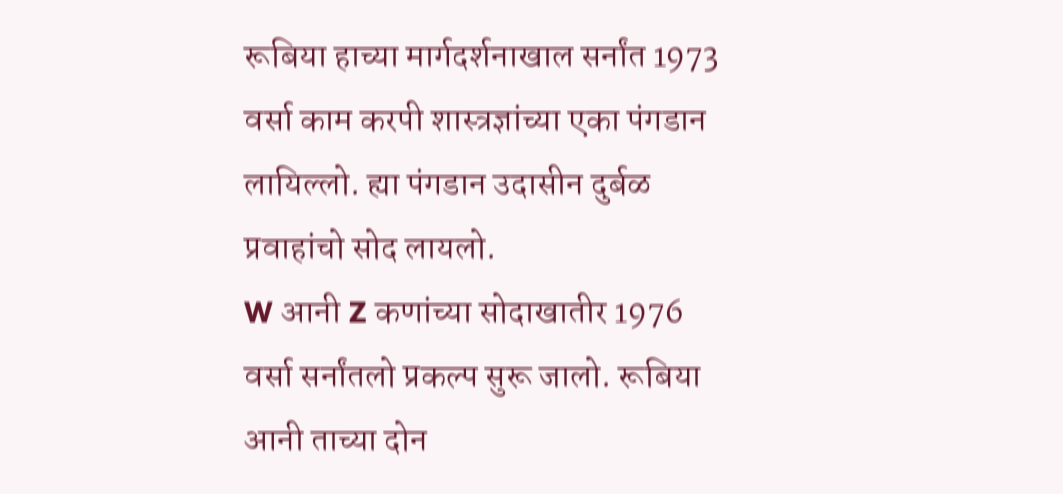रूबिया हाच्या मार्गदर्शनाखाल सर्नांत 1973 वर्सा काम करपी शास्त्रज्ञांच्या एका पंगडान लायिल्लो. ह्या पंगडान उदासीन दुर्बळ प्रवाहांचो सोद लायलो.
W आनी Z कणांच्या सोदाखातीर 1976 वर्सा सर्नांतलो प्रकल्प सुरू जालो. रूबिया आनी ताच्या दोन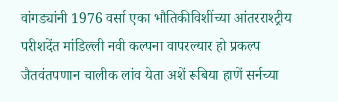वांगड्यांनी 1976 वर्सा एका भौतिकीविशींच्या आंतरराश्ट्रीय परीशदेंत मांडिल्ली नवी कल्पना वापरल्यार हो प्रकल्प जैतवंतपणान चालीक लांव येता अशें रूबिया हाणें सर्नच्या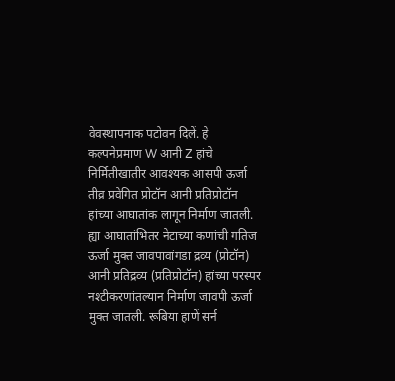वेवस्थापनाक पटोवन दिलें. हे कल्पनेप्रमाण W आनी Z हांचे निर्मितीखातीर आवश्यक आसपी ऊर्जा तीव्र प्रवेगित प्रोटॉन आनी प्रतिप्रोटॉन हांच्या आघातांक लागून निर्माण जातली. ह्या आघातांभितर नेटाच्या कणांची गतिज ऊर्जा मुक्त जावपावांगडा द्रव्य (प्रोटॉन) आनी प्रतिद्रव्य (प्रतिप्रोटॉन) हांच्या परस्पर नश्टीकरणांतल्यान निर्माण जावपी ऊर्जा मुक्त जातली. रूबिया हाणें सर्न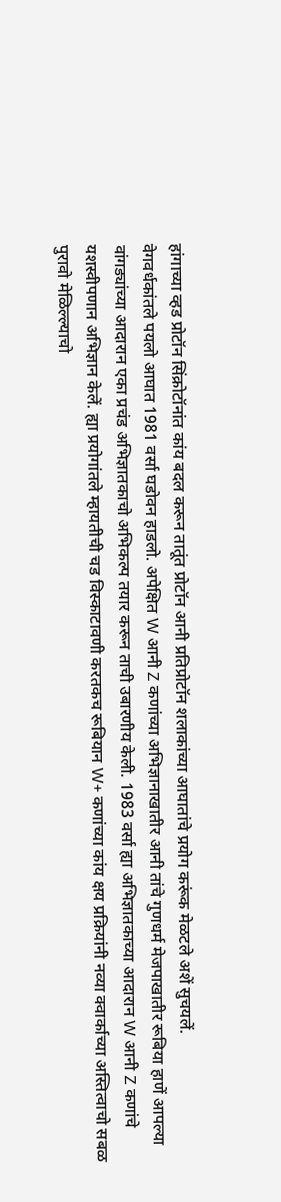हांगाच्या व्हड प्रोटॉन सिंक्रोटॉनांत कांय बदल करून तातूंत प्रोटॉन आनी प्रतिप्रोटॉन शलाकांच्या आघातांचे प्रयोग करूंक मेळटले अशें सुचयलें.
वेगवर्धकांतले पयलो आघात 1981 वर्सा घडोवन हाडलो. अपेक्षित W आनी Z कणांच्या अभिज्ञानाखातीर आनी तांचे गुणधर्म मेजपाखातीर रूबिया हाणें आपल्या वांगड्यांच्या आदारान एका प्रचंड अभिज्ञातकाचो अभिकल्प तयार करून ताची उबारणीय केली. 1983 वर्सा ह्या अभिज्ञातकाच्या आदारान W आनी Z कणांचे यशस्वीपणान अभिज्ञान केलें. ह्या प्रयोगांतले म्हायतीची चड विस्काटावणी करतकच रूबियान W+ कणांच्या कांय क्षय प्रक्रियांनी नव्या क्वार्काच्या अस्तित्वाचो सबळ पुरावो मेळिल्ल्याचो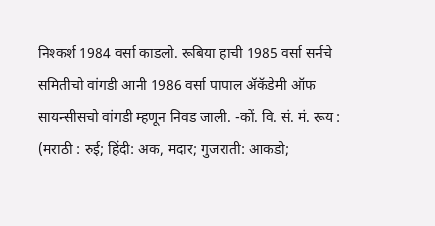निश्कर्श 1984 वर्सा काडलो. रूबिया हाची 1985 वर्सा सर्नचे समितीचो वांगडी आनी 1986 वर्सा पापाल ॲकॅडेमी ऑफ सायन्सीसचो वांगडी म्हणून निवड जाली. -कों. वि. सं. मं. रूय : (मराठी : रुई; हिंदी: अक, मदार; गुजराती: आकडो;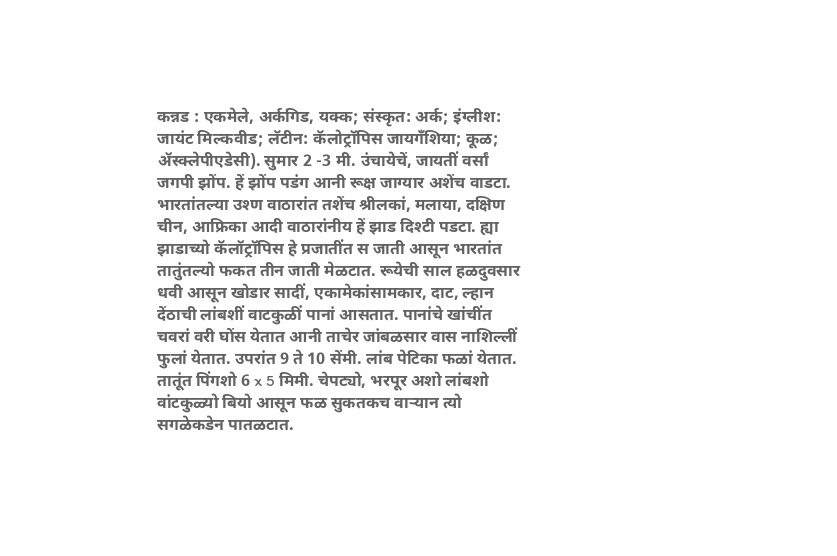कन्नड : एकमेले, अर्कगिड, यक्क; संस्कृत: अर्क; इंग्लीश: जायंट मिल्कवीड; लॅटीन: कॅलोट्रॉपिस जायगँशिया; कूळ; ॲस्क्लेपीएडेसी). सुमार 2 -3 मी. उंचायेचें, जायतीं वर्सां जगपी झोंप. हें झोंप पडंग आनी रूक्ष जाग्यार अशेंच वाडटा. भारतांतल्या उश्ण वाठारांत तशेंच श्रीलकां, मलाया, दक्षिण चीन, आफ्रिका आदी वाठारांनीय हें झाड दिश्टी पडटा. ह्या झाडाच्यो कॅलॉट्रॉपिस हे प्रजातींत स जाती आसून भारतांत तातुंतल्यो फकत तीन जाती मेळटात. रूयेची साल हळदुवसार धवी आसून खोडार सादीं, एकामेकांसामकार, दाट, ल्हान देंठाची लांबशीं वाटकुळीं पानां आसतात. पानांचे खांचींत चवरां वरी घोंस येतात आनी ताचेर जांबळसार वास नाशिल्लीं फुलां येतात. उपरांत 9 ते 10 सेंमी. लांब पेटिका फळां येतात. तातूंत पिंगशो 6 x 5 मिमी. चेपट्यो, भरपूर अशो लांबशो वांटकुळ्यो बियो आसून फळ सुकतकच वाऱ्यान त्यो सगळेकडेन पातळटात.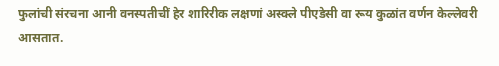फुलांची संरचना आनी वनस्पतीचीं हेर शारिरीक लक्षणां अस्क्ले पीएडेसी वा रूय कुळांत वर्णन केल्लेवरी आसतात.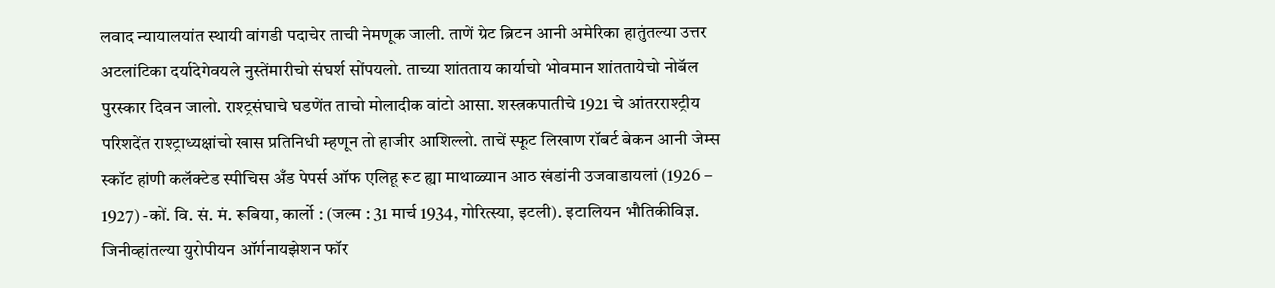लवाद न्यायालयांत स्थायी वांगडी पदाचेर ताची नेमणूक जाली. ताणें ग्रेट ब्रिटन आनी अमेरिका हातुंतल्या उत्तर अटलांटिका दर्यादेगेवयले नुस्तेंमारीचो संघर्श सोंपयलो. ताच्या शांतताय कार्याचो भोवमान शांततायेचो नोबॅल पुरस्कार दिवन जालो. राश्ट्रसंघाचे घडणेंत ताचो मोलादीक वांटो आसा. शस्त्रकपातीचे 1921 चे आंतरराश्ट्रीय परिशदेंत राश्ट्राध्यक्षांचो खास प्रतिनिधी म्हणून तो हाजीर आशिल्लो. ताचें स्फूट लिखाण रॉबर्ट बेकन आनी जेम्स स्कॉट हांणी कलॅक्टेड स्पीचिस अँड पेपर्स ऑफ एलिहू रूट ह्या माथाळ्यान आठ खंडांनी उजवाडायलां (1926 – 1927) -कों. वि. सं. मं. रूबिया, कार्लो : (जल्म : 31 मार्च 1934, गोरित्स्या, इटली). इटालियन भौतिकीविज्ञ. जिनीव्हांतल्या युरोपीयन ऑर्गनायझेशन फॉर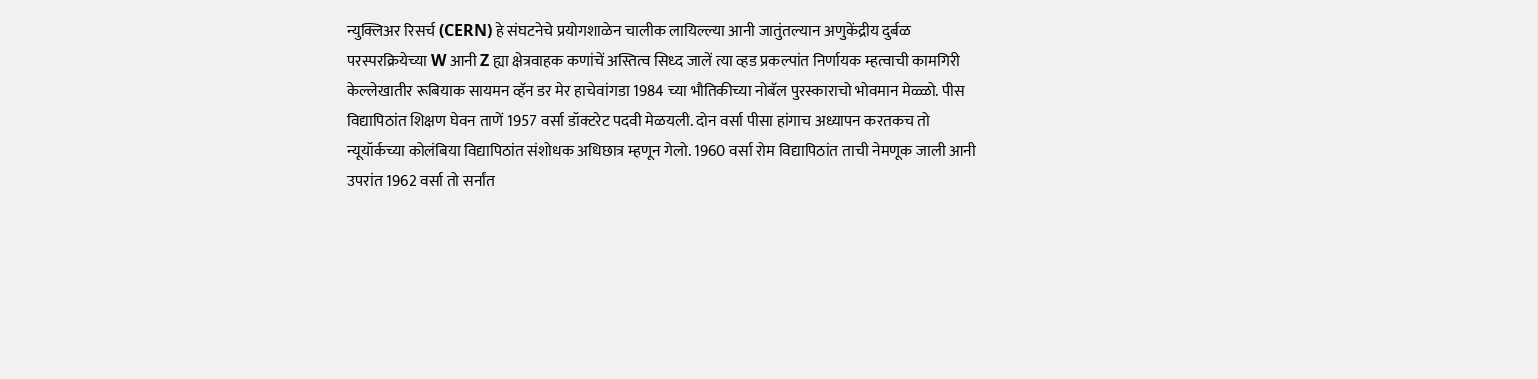न्युक्लिअर रिसर्च (CERN) हे संघटनेचे प्रयोगशाळेन चालीक लायिल्ल्या आनी जातुंतल्यान अणुकेंद्रीय दुर्बळ परस्परक्रियेच्या W आनी Z ह्या क्षेत्रवाहक कणांचें अस्तित्व सिध्द जालें त्या व्हड प्रकल्पांत निर्णायक म्हत्वाची कामगिरी केल्लेखातीर रूबियाक सायमन व्हॅन डर मेर हाचेवांगडा 1984 च्या भौतिकीच्या नोबॅल पुरस्काराचो भोवमान मेळ्ळो. पीस विद्यापिठांत शिक्षण घेवन ताणें 1957 वर्सा डॉक्टरेट पदवी मेळयली. दोन वर्सा पीसा हांगाच अध्यापन करतकच तो न्यूयॉर्कच्या कोलंबिया विद्यापिठांत संशोधक अधिछात्र म्हणून गेलो. 1960 वर्सा रोम विद्यापिठांत ताची नेमणूक जाली आनी उपरांत 1962 वर्सा तो सर्नांत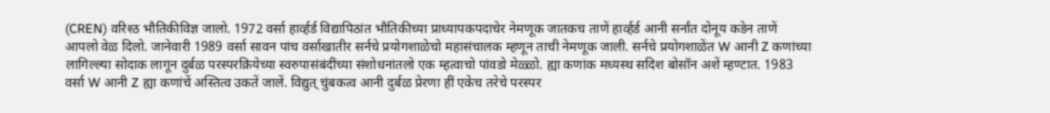(CREN) वरिश्ठ भौतिकीविज्ञ जालो. 1972 वर्सा हार्व्हर्ड विद्यापिठांत भौतिकीच्या प्राध्यापकपदाचेर नेमणूक जातकच ताणें हार्व्हर्ड आनी सर्नांत दोनूय कडेन ताणें आपलो वेळ दिलो. जानेवारी 1989 वर्सा सावन पांच वर्साखातीर सर्नचे प्रयोगशाळेचो महासंचालक म्हणून ताची नेमणूक जाली. सर्नचे प्रयोगशाळेंत W आनी Z कणांच्या लागिल्ल्या सोदाक लागून दुर्बळ परस्परक्रियेच्या स्वरुपासंबंदींच्या संशोधनांतलो एक म्हत्वाचो पांवडो मेळ्ळो. ह्या कणांक मध्यस्थ सदिश बोसॉन अशें म्हण्टात. 1983 वर्सा W आनी Z ह्या कणांचें अस्तित्व उकतें जालें. विद्युत् चुंबकत्व आनी दुर्बळ प्रेरणा हीं एकेच तरेचे परस्पर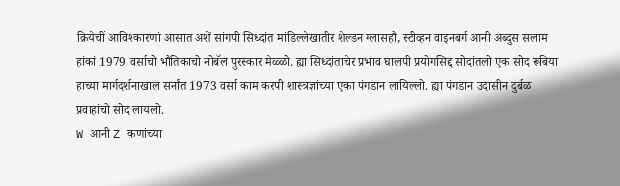क्रियेचीं आविश्कारणां आसात अशें सांगपी सिध्दांत मांडिल्लेखातीर शेल्डन ग्लासहौ, स्टीव्हन वाइनबर्ग आनी अब्दुस सलाम हांकां 1979 वर्साचो भौतिकाचो नोबॅल पुरस्कार मेळ्ळो. ह्या सिध्दांताचेर प्रभाव घालपी प्रयोगसिद्द सोदांतलो एक सोद रूबिया हाच्या मार्गदर्शनाखाल सर्नांत 1973 वर्सा काम करपी शास्त्रज्ञांच्या एका पंगडान लायिल्लो. ह्या पंगडान उदासीन दुर्बळ प्रवाहांचो सोद लायलो.
W आनी Z कणांच्या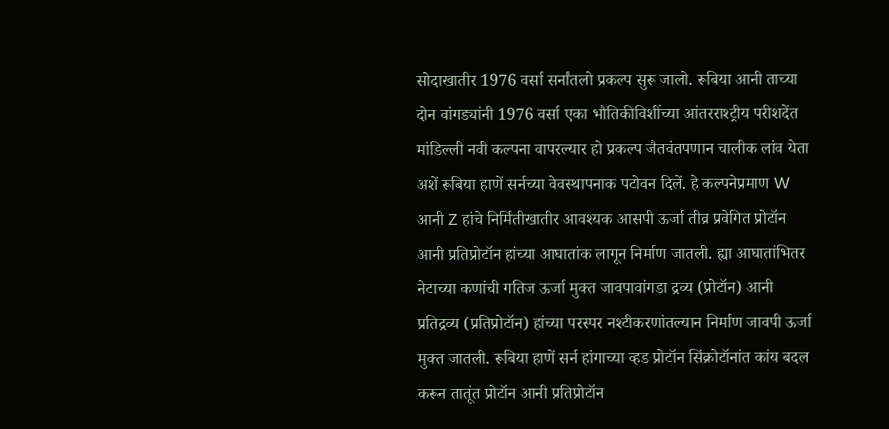सोदाखातीर 1976 वर्सा सर्नांतलो प्रकल्प सुरू जालो. रूबिया आनी ताच्या दोन वांगड्यांनी 1976 वर्सा एका भौतिकीविशींच्या आंतरराश्ट्रीय परीशदेंत मांडिल्ली नवी कल्पना वापरल्यार हो प्रकल्प जैतवंतपणान चालीक लांव येता अशें रूबिया हाणें सर्नच्या वेवस्थापनाक पटोवन दिलें. हे कल्पनेप्रमाण W आनी Z हांचे निर्मितीखातीर आवश्यक आसपी ऊर्जा तीव्र प्रवेगित प्रोटॉन आनी प्रतिप्रोटॉन हांच्या आघातांक लागून निर्माण जातली. ह्या आघातांभितर नेटाच्या कणांची गतिज ऊर्जा मुक्त जावपावांगडा द्रव्य (प्रोटॉन) आनी प्रतिद्रव्य (प्रतिप्रोटॉन) हांच्या परस्पर नश्टीकरणांतल्यान निर्माण जावपी ऊर्जा मुक्त जातली. रूबिया हाणें सर्न हांगाच्या व्हड प्रोटॉन सिंक्रोटॉनांत कांय बदल करून तातूंत प्रोटॉन आनी प्रतिप्रोटॉन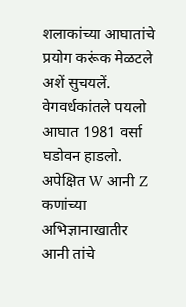शलाकांच्या आघातांचे प्रयोग करूंक मेळटले अशें सुचयलें.
वेगवर्धकांतले पयलो आघात 1981 वर्सा घडोवन हाडलो. अपेक्षित W आनी Z कणांच्या अभिज्ञानाखातीर आनी तांचे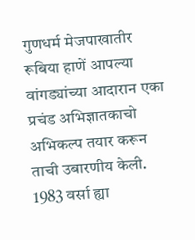गुणधर्म मेजपाखातीर रूबिया हाणें आपल्या वांगड्यांच्या आदारान एका प्रचंड अभिज्ञातकाचो अभिकल्प तयार करून ताची उबारणीय केली. 1983 वर्सा ह्या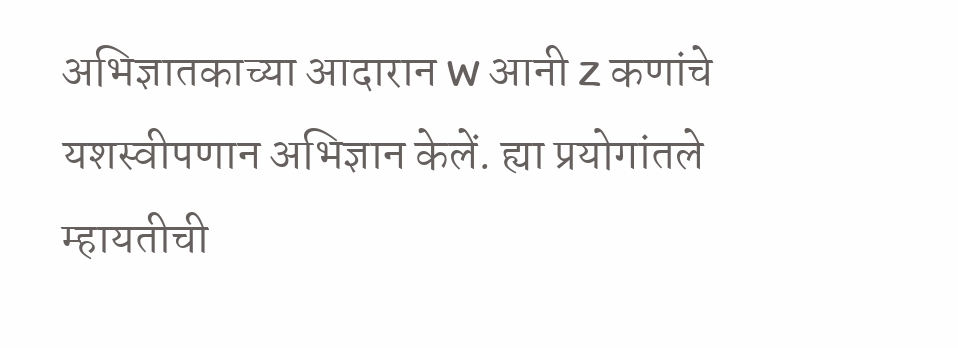अभिज्ञातकाच्या आदारान W आनी Z कणांचे यशस्वीपणान अभिज्ञान केलें. ह्या प्रयोगांतले म्हायतीची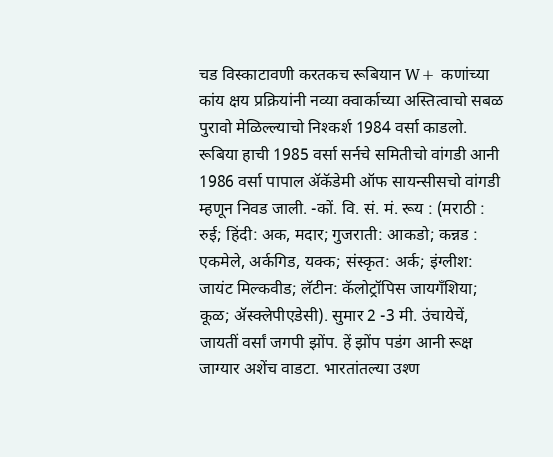चड विस्काटावणी करतकच रूबियान W+ कणांच्या कांय क्षय प्रक्रियांनी नव्या क्वार्काच्या अस्तित्वाचो सबळ पुरावो मेळिल्ल्याचो निश्कर्श 1984 वर्सा काडलो. रूबिया हाची 1985 वर्सा सर्नचे समितीचो वांगडी आनी 1986 वर्सा पापाल ॲकॅडेमी ऑफ सायन्सीसचो वांगडी म्हणून निवड जाली. -कों. वि. सं. मं. रूय : (मराठी : रुई; हिंदी: अक, मदार; गुजराती: आकडो; कन्नड : एकमेले, अर्कगिड, यक्क; संस्कृत: अर्क; इंग्लीश: जायंट मिल्कवीड; लॅटीन: कॅलोट्रॉपिस जायगँशिया; कूळ; ॲस्क्लेपीएडेसी). सुमार 2 -3 मी. उंचायेचें, जायतीं वर्सां जगपी झोंप. हें झोंप पडंग आनी रूक्ष जाग्यार अशेंच वाडटा. भारतांतल्या उश्ण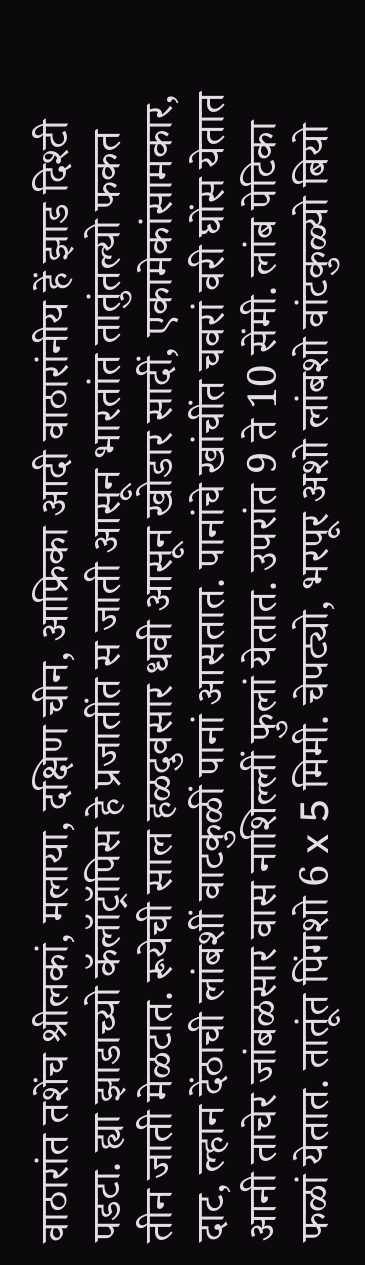वाठारांत तशेंच श्रीलकां, मलाया, दक्षिण चीन, आफ्रिका आदी वाठारांनीय हें झाड दिश्टी पडटा. ह्या झाडाच्यो कॅलॉट्रॉपिस हे प्रजातींत स जाती आसून भारतांत तातुंतल्यो फकत तीन जाती मेळटात. रूयेची साल हळदुवसार धवी आसून खोडार सादीं, एकामेकांसामकार, दाट, ल्हान देंठाची लांबशीं वाटकुळीं पानां आसतात. पानांचे खांचींत चवरां वरी घोंस येतात आनी ताचेर जांबळसार वास नाशिल्लीं फुलां येतात. उपरांत 9 ते 10 सेंमी. लांब पेटिका फळां येतात. तातूंत पिंगशो 6 x 5 मिमी. चेपट्यो, भरपूर अशो लांबशो वांटकुळ्यो बियो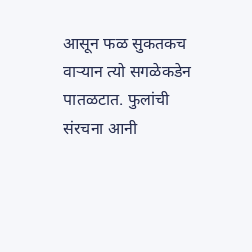आसून फळ सुकतकच वाऱ्यान त्यो सगळेकडेन पातळटात. फुलांची संरचना आनी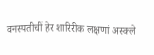वनस्पतीचीं हेर शारिरीक लक्षणां अस्क्ले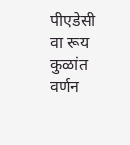पीएडेसी वा रूय कुळांत वर्णन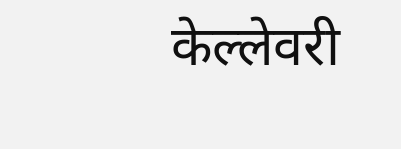केल्लेवरी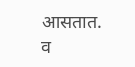आसतात.
व